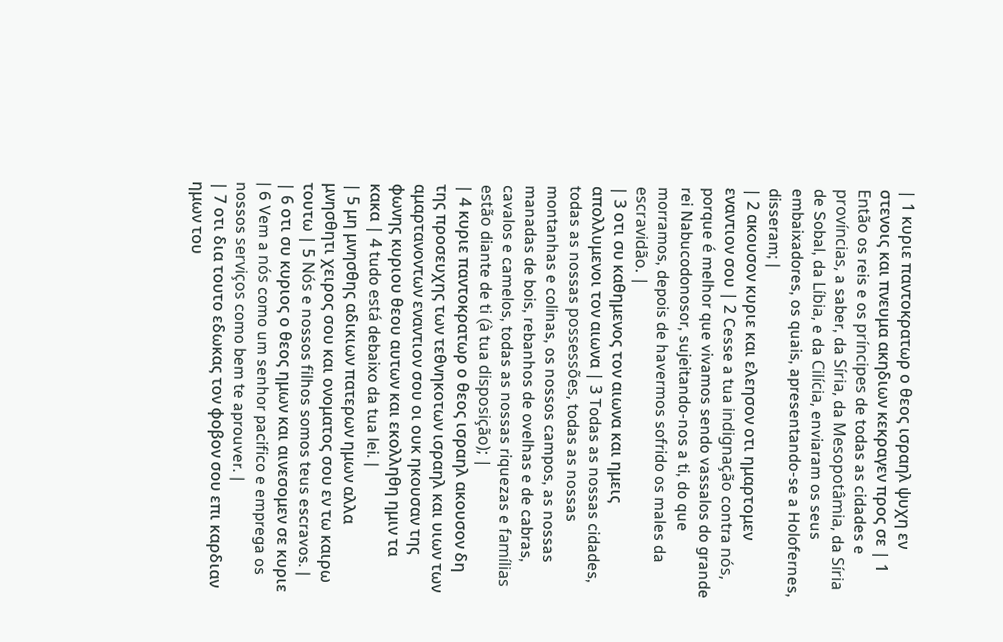| 1 κυριε παντοκρατωρ ο θεος ισραηλ ψυχη εν στενοις και πνευμα ακηδιων κεκραγεν προς σε | 1 Então os reis e os príncipes de todas as cidades e províncias, a saber, da Síria, da Mesopotâmia, da Síria de Sobal, da Líbia, e da Cilícia, enviaram os seus embaixadores, os quais, apresentando-se a Holofernes, disseram; |
| 2 ακουσον κυριε και ελεησον οτι ημαρτομεν εναντιον σου | 2 Cesse a tua indignação contra nós, porque é melhor que vivamos sendo vassalos do grande rei Nabucodonosor, sujeitando-nos a ti, do que morramos, depois de havermos sofrido os males da escravidão. |
| 3 οτι συ καθημενος τον αιωνα και ημεις απολλυμενοι τον αιωνα | 3 Todas as nossas cidades, todas as nossas possessões, todas as nossas montanhas e colinas, os nossos campos, as nossas manadas de bois, rebanhos de ovelhas e de cabras, cavalos e camelos, todas as nossas riquezas e famílias estão diante de ti (à tua disposição); |
| 4 κυριε παντοκρατωρ ο θεος ισραηλ ακουσον δη της προσευχης των τεθνηκοτων ισραηλ και υιων των αμαρτανοντων εναντιον σου οι ουκ ηκουσαν της φωνης κυριου θεου αυτων και εκολληθη ημιν τα κακα | 4 tudo está debaixo da tua lei. |
| 5 μη μνησθης αδικιων πατερων ημων αλλα μνησθητι χειρος σου και ονοματος σου εν τω καιρω τουτω | 5 Nós e nossos filhos somos teus escravos. |
| 6 οτι συ κυριος ο θεος ημων και αινεσομεν σε κυριε | 6 Vem a nós como um senhor pacifico e emprega os nossos serviços como bem te aprouver. |
| 7 οτι δια τουτο εδωκας τον φοβον σου επι καρδιαν ημων του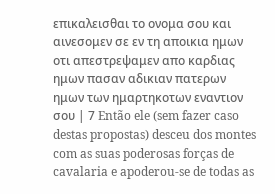επικαλεισθαι το ονομα σου και αινεσομεν σε εν τη αποικια ημων οτι απεστρεψαμεν απο καρδιας ημων πασαν αδικιαν πατερων ημων των ημαρτηκοτων εναντιον σου | 7 Então ele (sem fazer caso destas propostas) desceu dos montes com as suas poderosas forças de cavalaria e apoderou-se de todas as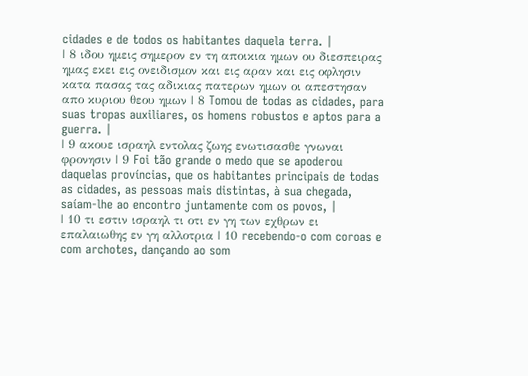cidades e de todos os habitantes daquela terra. |
| 8 ιδου ημεις σημερον εν τη αποικια ημων ου διεσπειρας ημας εκει εις ονειδισμον και εις αραν και εις οφλησιν κατα πασας τας αδικιας πατερων ημων οι απεστησαν απο κυριου θεου ημων | 8 Tomou de todas as cidades, para suas tropas auxiliares, os homens robustos e aptos para a guerra. |
| 9 ακουε ισραηλ εντολας ζωης ενωτισασθε γνωναι φρονησιν | 9 Foi tão grande o medo que se apoderou daquelas províncias, que os habitantes principais de todas as cidades, as pessoas mais distintas, à sua chegada, saíam-lhe ao encontro juntamente com os povos, |
| 10 τι εστιν ισραηλ τι οτι εν γη των εχθρων ει επαλαιωθης εν γη αλλοτρια | 10 recebendo-o com coroas e com archotes, dançando ao som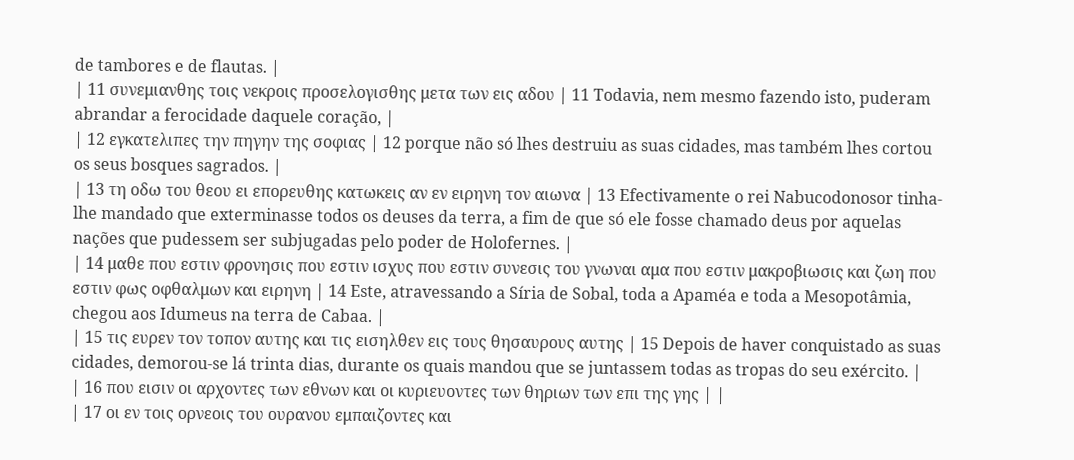de tambores e de flautas. |
| 11 συνεμιανθης τοις νεκροις προσελογισθης μετα των εις αδου | 11 Todavia, nem mesmo fazendo isto, puderam abrandar a ferocidade daquele coração, |
| 12 εγκατελιπες την πηγην της σοφιας | 12 porque não só lhes destruiu as suas cidades, mas também lhes cortou os seus bosques sagrados. |
| 13 τη οδω του θεου ει επορευθης κατωκεις αν εν ειρηνη τον αιωνα | 13 Efectivamente o rei Nabucodonosor tinha-lhe mandado que exterminasse todos os deuses da terra, a fim de que só ele fosse chamado deus por aquelas nações que pudessem ser subjugadas pelo poder de Holofernes. |
| 14 μαθε που εστιν φρονησις που εστιν ισχυς που εστιν συνεσις του γνωναι αμα που εστιν μακροβιωσις και ζωη που εστιν φως οφθαλμων και ειρηνη | 14 Este, atravessando a Síria de Sobal, toda a Apaméa e toda a Mesopotâmia, chegou aos Idumeus na terra de Cabaa. |
| 15 τις ευρεν τον τοπον αυτης και τις εισηλθεν εις τους θησαυρους αυτης | 15 Depois de haver conquistado as suas cidades, demorou-se lá trinta dias, durante os quais mandou que se juntassem todas as tropas do seu exército. |
| 16 που εισιν οι αρχοντες των εθνων και οι κυριευοντες των θηριων των επι της γης | |
| 17 οι εν τοις ορνεοις του ουρανου εμπαιζοντες και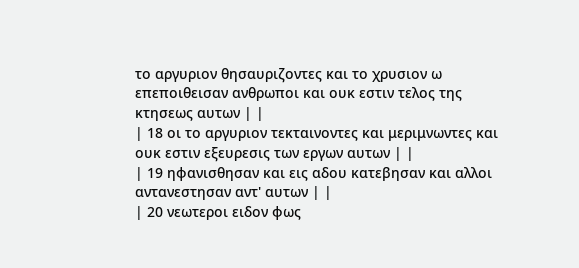το αργυριον θησαυριζοντες και το χρυσιον ω επεποιθεισαν ανθρωποι και ουκ εστιν τελος της κτησεως αυτων | |
| 18 οι το αργυριον τεκταινοντες και μεριμνωντες και ουκ εστιν εξευρεσις των εργων αυτων | |
| 19 ηφανισθησαν και εις αδου κατεβησαν και αλλοι αντανεστησαν αντ' αυτων | |
| 20 νεωτεροι ειδον φως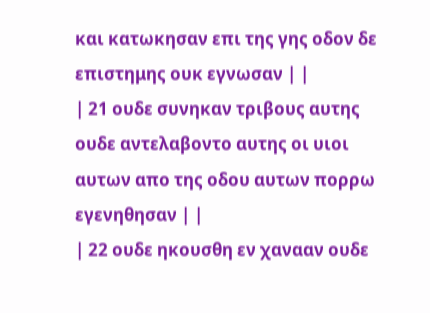και κατωκησαν επι της γης οδον δε επιστημης ουκ εγνωσαν | |
| 21 ουδε συνηκαν τριβους αυτης ουδε αντελαβοντο αυτης οι υιοι αυτων απο της οδου αυτων πορρω εγενηθησαν | |
| 22 ουδε ηκουσθη εν χανααν ουδε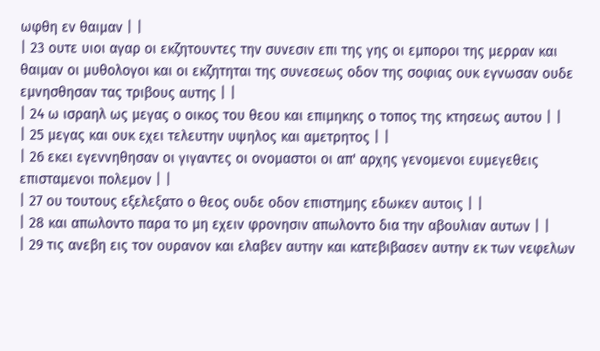ωφθη εν θαιμαν | |
| 23 ουτε υιοι αγαρ οι εκζητουντες την συνεσιν επι της γης οι εμποροι της μερραν και θαιμαν οι μυθολογοι και οι εκζητηται της συνεσεως οδον της σοφιας ουκ εγνωσαν ουδε εμνησθησαν τας τριβους αυτης | |
| 24 ω ισραηλ ως μεγας ο οικος του θεου και επιμηκης ο τοπος της κτησεως αυτου | |
| 25 μεγας και ουκ εχει τελευτην υψηλος και αμετρητος | |
| 26 εκει εγεννηθησαν οι γιγαντες οι ονομαστοι οι απ' αρχης γενομενοι ευμεγεθεις επισταμενοι πολεμον | |
| 27 ου τουτους εξελεξατο ο θεος ουδε οδον επιστημης εδωκεν αυτοις | |
| 28 και απωλοντο παρα το μη εχειν φρονησιν απωλοντο δια την αβουλιαν αυτων | |
| 29 τις ανεβη εις τον ουρανον και ελαβεν αυτην και κατεβιβασεν αυτην εκ των νεφελων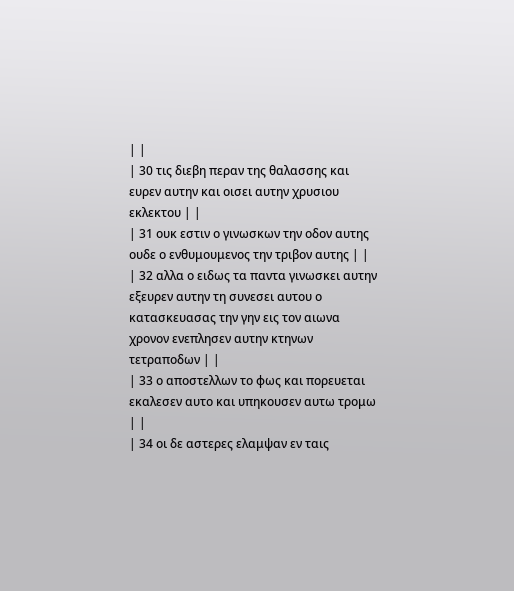| |
| 30 τις διεβη περαν της θαλασσης και ευρεν αυτην και οισει αυτην χρυσιου εκλεκτου | |
| 31 ουκ εστιν ο γινωσκων την οδον αυτης ουδε ο ενθυμουμενος την τριβον αυτης | |
| 32 αλλα ο ειδως τα παντα γινωσκει αυτην εξευρεν αυτην τη συνεσει αυτου ο κατασκευασας την γην εις τον αιωνα χρονον ενεπλησεν αυτην κτηνων τετραποδων | |
| 33 ο αποστελλων το φως και πορευεται εκαλεσεν αυτο και υπηκουσεν αυτω τρομω | |
| 34 οι δε αστερες ελαμψαν εν ταις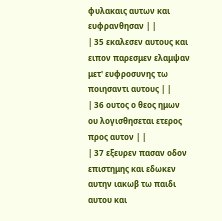φυλακαις αυτων και ευφρανθησαν | |
| 35 εκαλεσεν αυτους και ειπον παρεσμεν ελαμψαν μετ' ευφροσυνης τω ποιησαντι αυτους | |
| 36 ουτος ο θεος ημων ου λογισθησεται ετερος προς αυτον | |
| 37 εξευρεν πασαν οδον επιστημης και εδωκεν αυτην ιακωβ τω παιδι αυτου και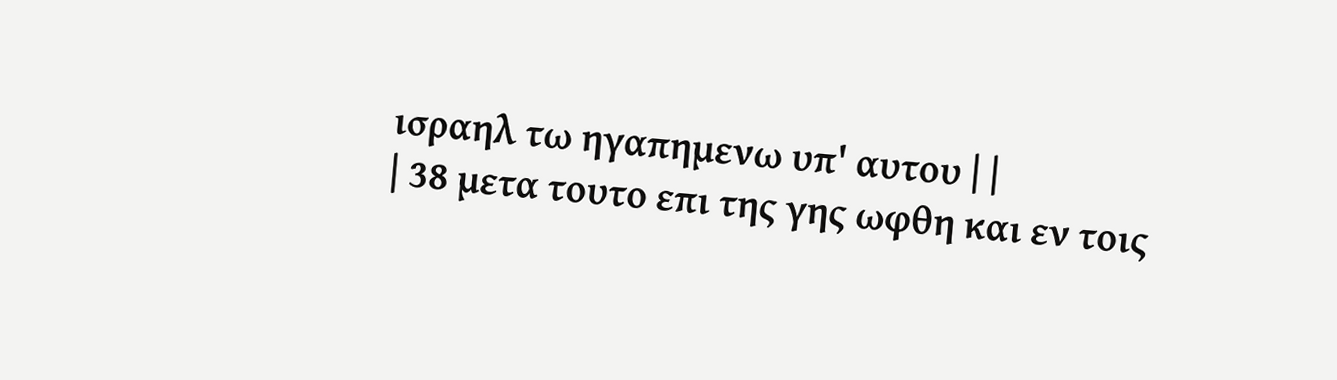ισραηλ τω ηγαπημενω υπ' αυτου | |
| 38 μετα τουτο επι της γης ωφθη και εν τοις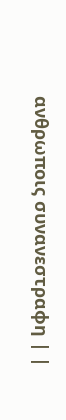ανθρωποις συνανεστραφη | |